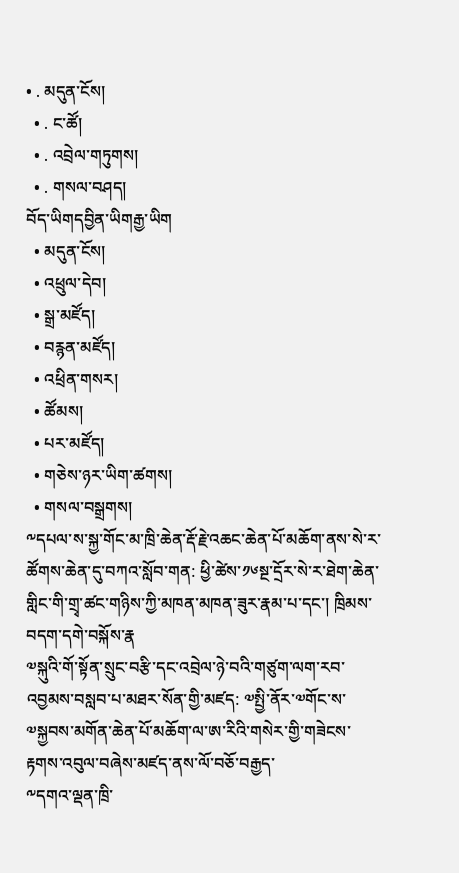• . མདུན་ངོས།
  • . ང་ཚོ།
  • . འབྲེལ་གཏུགས།
  • . གསལ་བཤད།
བོད་ཡིགདབྱིན་ཡིགརྒྱ་ཡིག
  • མདུན་ངོས།
  • འཕྲུལ་དེབ།
  • སྒྲ་མཛོད།
  • བརྙན་མཛོད།
  • འཕྲིན་གསར།
  • ཚོམས།
  • པར་མཛོད།
  • གཅེས་ཉར་ཡིག་ཚགས།
  • གསལ་བསྒྲགས།
༸དཔལ་ས་སྐྱ་གོང་མ་ཁྲི་ཆེན་རྡོ་རྗེ་འཆང་ཆེན་པོ་མཆོག་ནས་སེ་ར་ཚོགས་ཆེན་དུ་བཀའ་སློབ་གན: ཕྱི་ཚེས་༡༦སྔ་དྲོར་སེ་ར་ཐེག་ཆེན་གླིང་གི་གྲྭ་ཚང་གཉིས་ཀྱི་མཁན་མཁན་ཟུར་རྣམ་པ་དང་། ཁྲིམས་བདག་དགེ་བསྐོས་རྣ
༧སྐུའི་གོ་སྟོན་སྲུང་བརྩི་དང་འབྲེལ་ཉེ་བའི་གཙུག་ལག་རབ་འབྱམས་བསླབ་པ་མཐར་སོན་གྱི་མཛད: ༧སྤྱི་ནོར་༧གོང་ས་༧སྐྱབས་མགོན་ཆེན་པོ་མཆོག་ལ་ཨ་རིའི་གསེར་གྱི་གཟེངས་རྟགས་འབུལ་བཞེས་མཛད་ནས་ལོ་བཅོ་བརྒྱད་
༸དགའ་ལྡན་ཁྲི་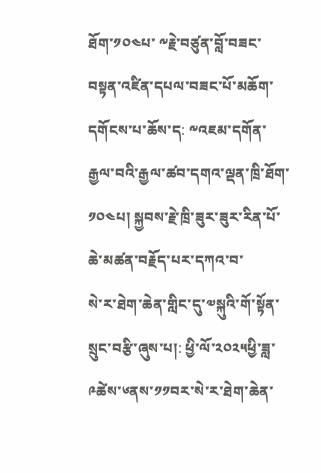ཐོག་༡༠༤པ་ ༸རྗེ་བཙུན་བློ་བཟང་བསྟན་འཛིན་དཔལ་བཟང་པོ་མཆོག་དགོངས་པ་ཆོས་ད: ༸འཇམ་དགོན་རྒྱལ་བའི་རྒྱལ་ཚབ་དགའ་ལྡན་ཁྲི་ཐོག་༡༠༤པ། སྐྱབས་རྗེ་ཁྲི་ཟུར་ཟུར་རིན་པོ་ཆེ་མཚན་བརྗོད་པར་དཀའ་བ་
སེ་ར་ཐེག་ཆེན་གླིང་དུ་༧སྐུའི་གོ་སྟོན་སྲུང་བརྩི་ཞུས་པ།: ཕྱི་ལོ་༢༠༢༥ཕྱི་ཟླ་༩ཚེས་༦ནས་༡༡བར་སེ་ར་ཐེག་ཆེན་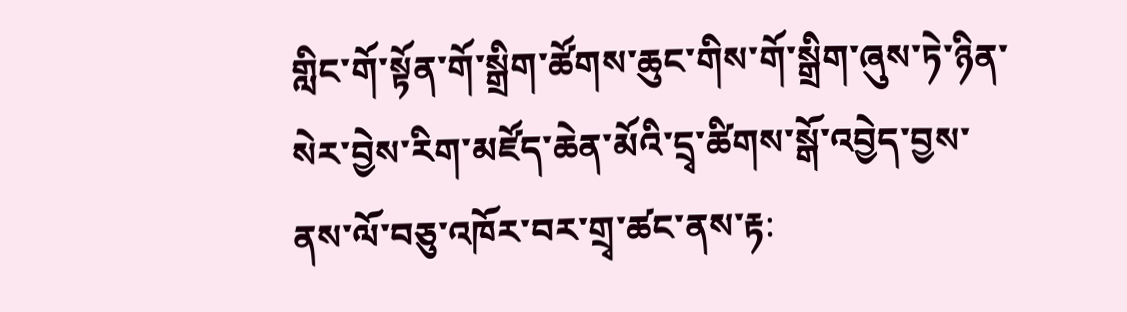གླིང་གོ་སྟོན་གོ་སྒྲིག་ཚོགས་ཆུང་གིས་གོ་སྒྲིག་ཞུས་ཏེ་ཉིན་
སེར་བྱེས་རིག་མཛོད་ཆེན་མོའི་དྲྭ་ཚིགས་སྒོ་འབྱེད་བྱས་ནས་ལོ་བཅུ་འཁོར་བར་གྲྭ་ཚང་ནས་རྟ: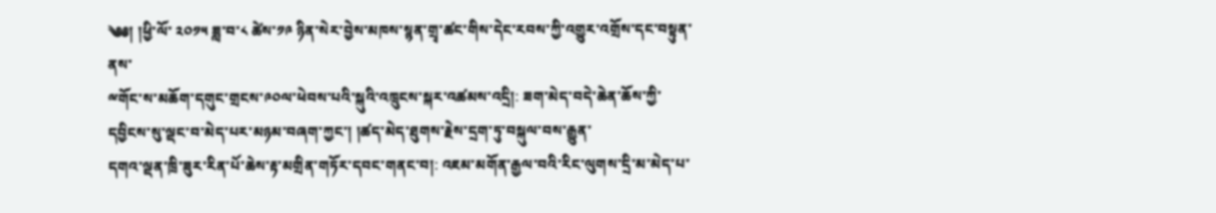༄༅། །ཕྱི་ལོ་ ༢༠༡༥ ཟླ་བ་༨ ཚེས་༡༩ ཉིན་སེར་བྱེས་མཁས་སྙན་གྲྭ་ཚང་གིས་དེང་རབས་ཀྱི་འགྱུར་འགྲོས་དང་བསྟུན་ནས་
ྋགོང་ས་མཆོག་དགུང་གྲངས་༩༠ལ་ཕེབས་པའི་སྐུའི་འཁྲུངས་སྐར་འཚམས་འདྲི།: ཟག་མེད་བདེ་ཆེན་ཆོས་ཀྱི་དབྱིངས་སུ་ལྡང་བ་མེད་པར་མཉམ་བཞག་ཀྱང་། །ཚད་མེད་ཐུགས་རྗེས་དྲག་ཏུ་བསྐུལ་བས་རྒྱུན་
དགའ་ལྡན་ཁྲི་ཟུར་རིན་པོ་ཆེས་རྟ་མགྲིན་གཏོར་དབང་གནང་བ།: འཇམ་མགོན་རྒྱལ་བའི་རིང་ལུགས་དྲི་མ་མེད་པ་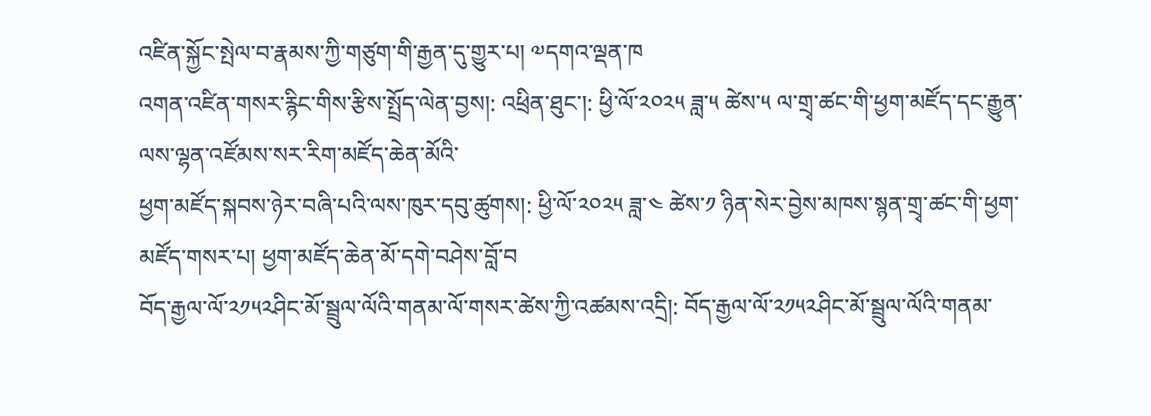འཛིན་སྐྱོང་སྤེལ་བ་རྣམས་ཀྱི་གཙུག་གི་རྒྱན་དུ་གྱུར་པ། ༧དགའ་ལྡན་ཁ
འགན་འཛིན་གསར་རྙིང་གིས་རྩིས་སྤྲོད་ལེན་བྱས།: འཕྲིན་ཐུང་།: ཕྱི་ལོ་༢༠༢༥ ཟླ་༥ ཚེས་༥ ལ་གྲྭ་ཚང་གི་ཕྱག་མཛོད་དང་རྒྱུན་ལས་ལྷན་འཛོམས་སར་རིག་མཛོད་ཆེན་མོའི་
ཕྱག་མཛོད་སྐབས་ཉེར་བཞི་པའི་ལས་ཁུར་དབུ་ཚུགས།: ཕྱི་ལོ་༢༠༢༥ ཟླ་༤ ཚེས་༡ ཉིན་སེར་བྱེས་མཁས་སྙན་གྲྭ་ཚང་གི་ཕྱག་མཛོད་གསར་པ། ཕྱག་མཛོད་ཆེན་མོ་དགེ་བཤེས་བློ་བ
བོད་རྒྱལ་ལོ་༢༡༥༢ཤིང་མོ་སྦྲུལ་ལོའི་གནམ་ལོ་གསར་ཚེས་ཀྱི་འཚམས་འདྲི།: བོད་རྒྱལ་ལོ་༢༡༥༢ཤིང་མོ་སྦྲུལ་ལོའི་གནམ་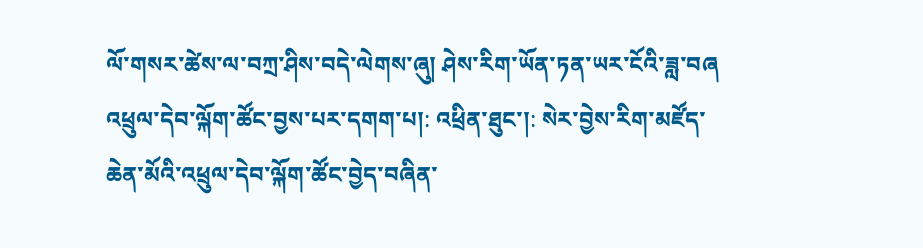ལོ་གསར་ཚེས་ལ་བཀྲ་ཤིས་བདེ་ལེགས་ཞུ། ཤེས་རིག་ཡོན་ཏན་ཡར་ངོའི་ཟླ་བཞ
འཕྲུལ་དེབ་ལྐོག་ཚོང་བྱས་པར་དགག་པ།: འཕྲིན་ཐུང་།: སེར་བྱེས་རིག་མཛོད་ཆེན་མོའི་འཕྲུལ་དེབ་ལྐོག་ཚོང་བྱེད་བཞིན་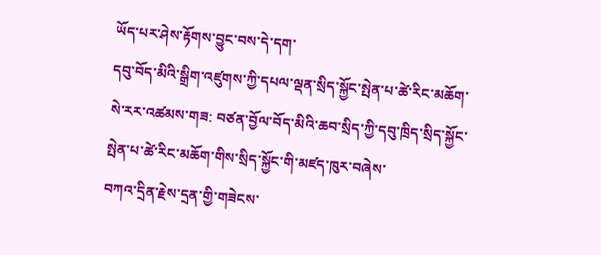ཡོད་པར་ཤེས་རྟོགས་བྱུང་བས་དེ་དག་
དབུ་བོད་མིའི་སྒྲིག་འཛུགས་ཀྱི་དཔལ་ལྡན་སྲིད་སྐྱོང་སྤེན་པ་ཚེ་རིང་མཆོག་སེ་རར་འཚམས་གཟ: བཙན་བྱོལ་བོད་མིའི་ཆབ་སྲིད་ཀྱི་དབུ་ཁྲིད་སྲིད་སྐྱོང་སྤེན་པ་ཚེ་རིང་མཆོག་གིས་སྲིད་སྐྱོང་གི་མཛད་ཁུར་བཞེས་
བཀའ་དྲིན་རྗེས་དྲན་གྱི་གཟེངས་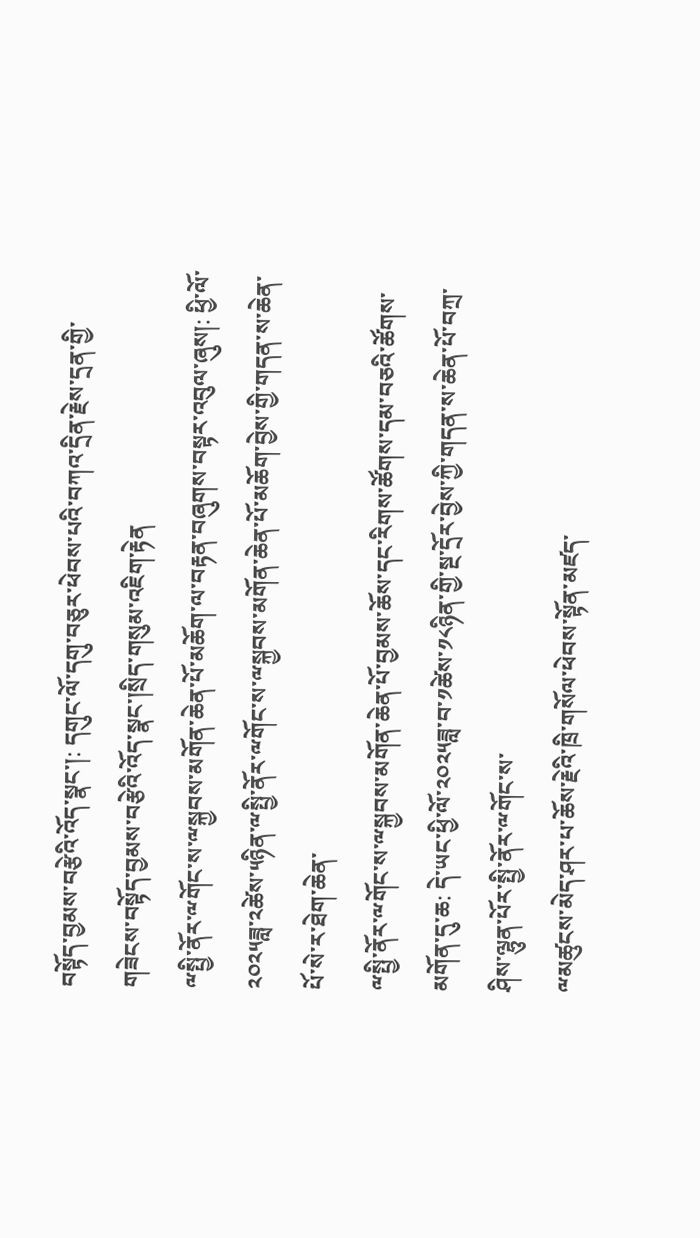བསྟོད་བྱམས་བརྩེའི་འོད་སྣང་།: དགུང་ལོ་དགུ་བཅུར་ཕེབས་པའི་བཀའ་དྲིན་རྗེས་དྲན་གྱི་གཟེངས་བསྟོད་བྱམས་བརྩེའི་འོད་སྣང་།སྲིད་གསུམ་འཇིག་རྟེན
ྋསྤྱི་ནོར་ྋགོང་ས་ྋསྐྱབས་མགོན་ཆེན་པོ་མཆོག་ལ་བརྟན་བཞུགས་བསྟར་འབུལ་ཞུས།: ཕྱི་ལོ་༢༠༢༥ཟླ་༢ཚེས་༥ཉིན་ྋསྤྱི་ནོར་ྋགོང་ས་ྋསྐྱབས་མགོན་ཆེན་པོ་མཆོག་བྱེས་གྱི་གདན་ས་ཆེན་པོ་སེ་ར་ཐེག་ཆེན་
ྋསྤྱི་ནོར་ྋགོང་ས་ྋསྐྱབས་མགོན་ཆེན་པོ་བྱམས་ཆོས་དང་རིགས་ཚོགས་དམ་བཅའི་ཚོགས་མགོན་དུ་ཆ: དེ་ཡང་ཕྱི་ལོ་༢༠༢༥ཟླ་བ་༡ཚེས་༡༨ཉིན་གྱི་སྔ་དྲོར་བྱེས་ཀྱི་གདན་ས་ཆེན་པོ་བཀྲ་ཤིས་ལྷུན་པོར་སྤྱི་ནོར་ྋགོང་ས་
ྋམཚུངས་མེད་ཤར་པ་ཆོས་རྗེའི་ཁྲི་གསོལ་ཕེབས་སྟོན་མཛད་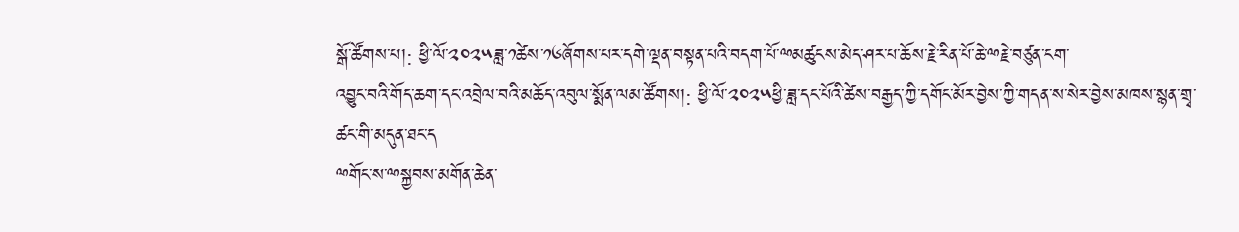སྒོ་ཚོགས་པ།: ཕྱི་ལོ་༢༠༢༥ཟླ་༡ཚེས་༡༦ཞོགས་པར་དགེ་ལྡན་བསྟན་པའི་བདག་པོ་ྋམཚུངས་མེད་ཤར་པ་ཆོས་རྗེ་རིན་པོ་ཆེ་ྋརྗེ་བཙུན་ངག་
འབྱུང་བའི་གོད་ཆག་དང་འབྲེལ་བའི་མཆོད་འབུལ་སྨོན་ལམ་ཚོགས།: ཕྱི་ལོ་༢༠༢༥ཕྱི་ཟླ་དང་པོའི་ཚེས་བརྒྱད་ཀྱི་དགོང་མོར་བྱེས་ཀྱི་གདན་ས་སེར་བྱེས་མཁས་སྙན་གྲྭ་ཚང་གི་མདུན་ཐང་ད
ྋགོང་ས་ྋསྐྱབས་མགོན་ཆེན་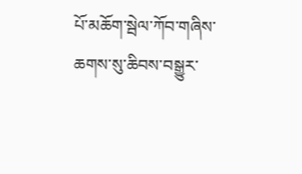པོ་མཆོག་སྦེལ་ཀོབ་གཞིས་ཆགས་སུ་ཆིབས་བསྒྱུར་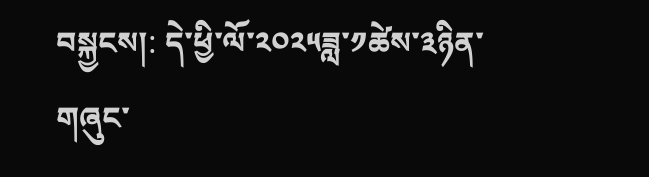བསྐྱངས།: དེ་ཕྱི་ལོ་༢༠༢༥ཟླ་༡ཚེས་༣ཉིན་གཞུང་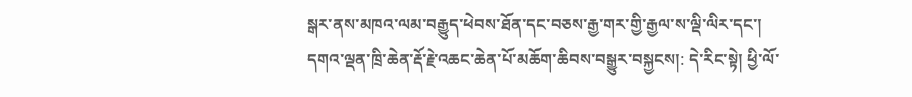སྒར་ནས་མཁའ་ལམ་བརྒྱུད་ཕེབས་ཐོན་དང་བཅས་རྒྱ་གར་གྱི་རྒྱལ་ས་ལྡི་ལིར་དང་།
དགའ་ལྡན་ཁྲི་ཆེན་རྡོ་རྗེ་འཆང་ཆེན་པོ་མཆོག་ཆིབས་བསྒྱུར་བསྐྱངས།: དེ་རིང་སྟེ། ཕྱི་ལོ་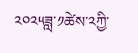༢༠༢༥ཟླ་༡ཚེས་༢ཀྱི་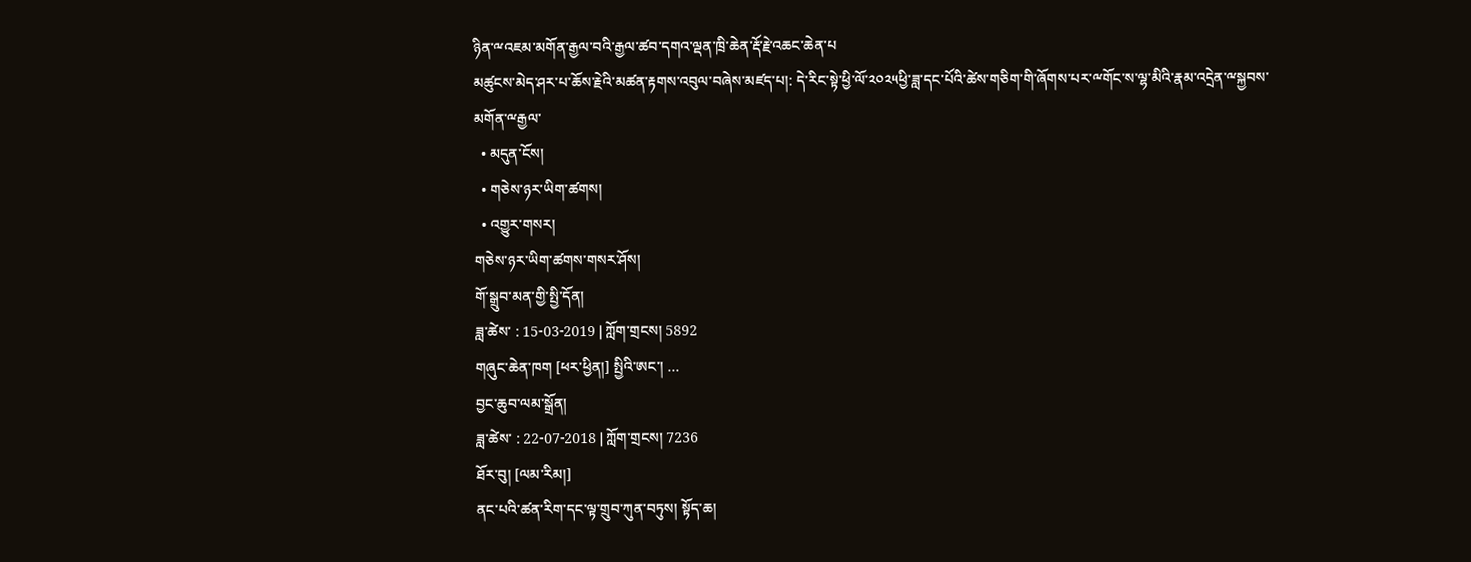ཉིན་ྋའཇམ་མགོན་རྒྱལ་བའི་རྒྱལ་ཚབ་དགའ་ལྡན་ཁྲི་ཆེན་རྡོ་རྗེ་འཆང་ཆེན་པ
མཚུངས་མེད་ཤར་པ་ཆོས་རྗེའི་མཚན་རྟགས་འབུལ་བཞེས་མཛད་པ།: དེ་རིང་སྟེ་ཕྱི་ལོ་༢༠༢༥ཕྱི་ཟླ་དང་པོའི་ཚེས་གཅིག་གི་ཞོགས་པར་ྋགོང་ས་ལྷ་མིའི་རྣམ་འདྲེན་ྋསྐྱབས་མགོན་ྋརྒྱལ་
  • མདུན་ངོས།
  • གཅེས་ཉར་ཡིག་ཚགས།
  • འགྱུར་གསར།
གཅེས་ཉར་ཡིག་ཚགས་གསར་ཤོས།
གོ་སྒྲུབ་མན་གྱི་སྤྱི་དོན།
ཟླ་ཚེས་ : 15-03-2019 | ཀློག་གྲངས། 5892
གཞུང་ཆེན་ཁག [ཕར་ཕྱིན།] སྤྱིའི་ཨང་། ...
བྱང་ཆུབ་ལམ་སྒྲོན།
ཟླ་ཚེས་ : 22-07-2018 | ཀློག་གྲངས། 7236
ཐོར་བུ། [ལམ་རིམ།]
ནང་པའི་ཚན་རིག་དང་ལྟ་གྲུབ་ཀུན་བཏུས། སྟོད་ཆ།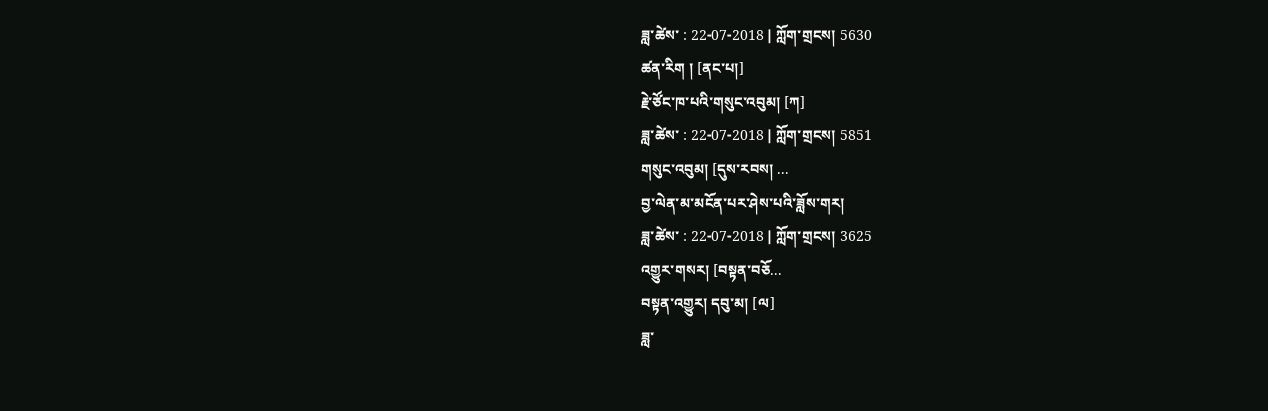ཟླ་ཚེས་ : 22-07-2018 | ཀློག་གྲངས། 5630
ཚན་རིག ། [ནང་པ།]
རྗེ་ཙོང་ཁ་པའི་གསུང་འབུམ། [ཀ]
ཟླ་ཚེས་ : 22-07-2018 | ཀློག་གྲངས། 5851
གསུང་འབུམ། [དུས་རབས། ...
བྱ་ལེན་མ་མངོན་པར་ཤེས་པའི་ཟློས་གར།
ཟླ་ཚེས་ : 22-07-2018 | ཀློག་གྲངས། 3625
འགྱུར་གསར། [བསྟན་བཅོ...
བསྟན་འགྱུར། དབུ་མ། [ལ]
ཟླ་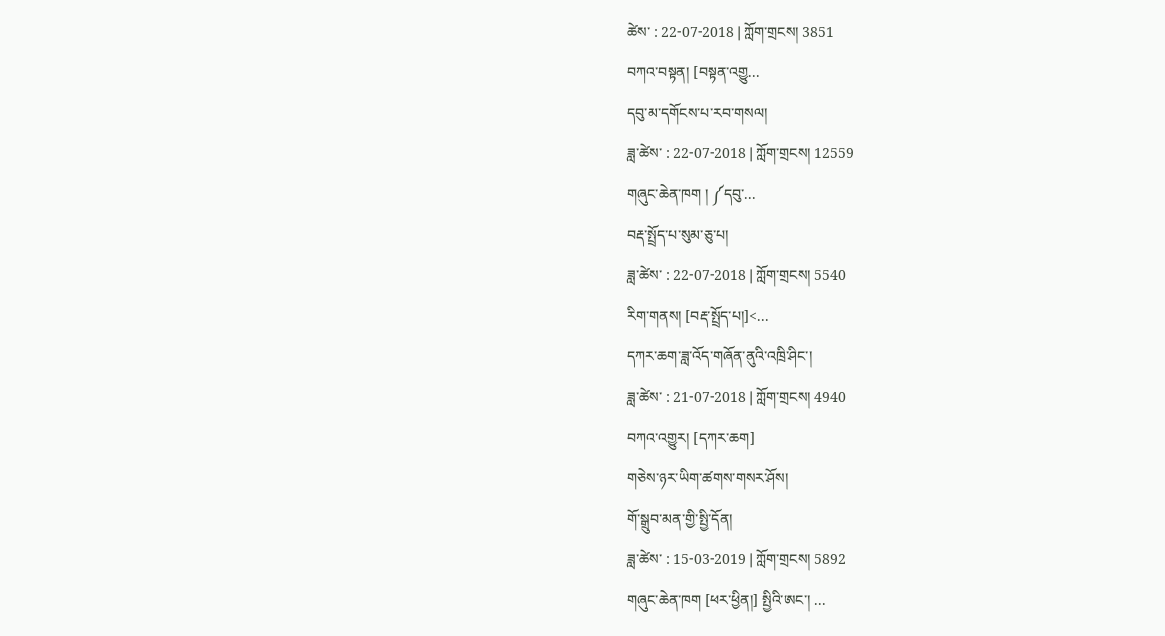ཚེས་ : 22-07-2018 | ཀློག་གྲངས། 3851
བཀའ་བསྟན། [བསྟན་འགྱུ...
དབུ་མ་དགོངས་པ་རབ་གསལ།
ཟླ་ཚེས་ : 22-07-2018 | ཀློག་གྲངས། 12559
གཞུང་ཆེན་ཁག ། ༼དབུ་...
བརྡ་སྤྲོད་པ་སུམ་ཅུ་པ།
ཟླ་ཚེས་ : 22-07-2018 | ཀློག་གྲངས། 5540
རིག་གནས། [བརྡ་སྤྲོད་པ།]<...
དཀར་ཆག་ཟླ་འོད་གཞོན་ནུའི་འཁྲི་ཤིང་།
ཟླ་ཚེས་ : 21-07-2018 | ཀློག་གྲངས། 4940
བཀའ་འགྱུར། [དཀར་ཆག]
གཅེས་ཉར་ཡིག་ཚགས་གསར་ཤོས།
གོ་སྒྲུབ་མན་གྱི་སྤྱི་དོན།
ཟླ་ཚེས་ : 15-03-2019 | ཀློག་གྲངས། 5892
གཞུང་ཆེན་ཁག [ཕར་ཕྱིན།] སྤྱིའི་ཨང་། ...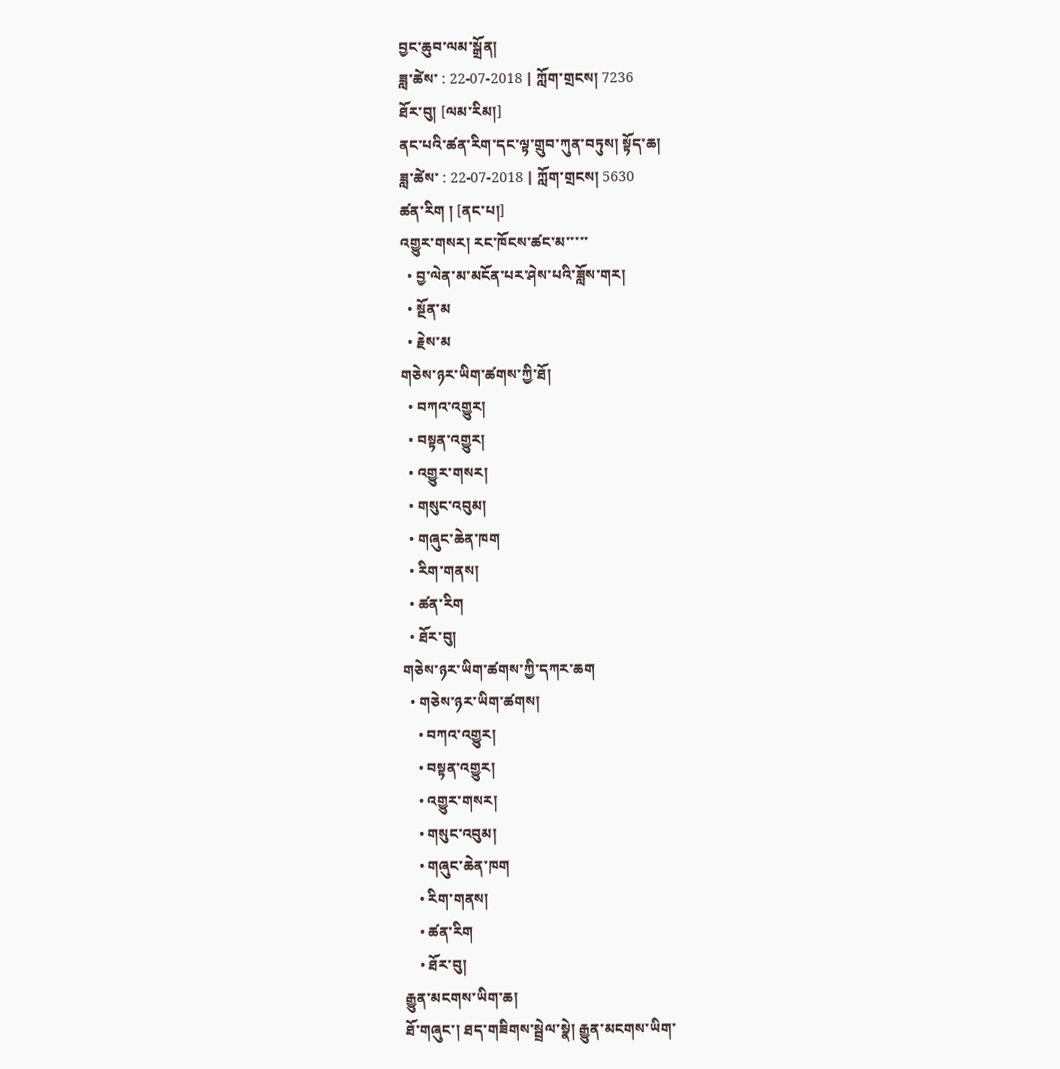བྱང་ཆུབ་ལམ་སྒྲོན།
ཟླ་ཚེས་ : 22-07-2018 | ཀློག་གྲངས། 7236
ཐོར་བུ། [ལམ་རིམ།]
ནང་པའི་ཚན་རིག་དང་ལྟ་གྲུབ་ཀུན་བཏུས། སྟོད་ཆ།
ཟླ་ཚེས་ : 22-07-2018 | ཀློག་གྲངས། 5630
ཚན་རིག ། [ནང་པ།]
འགྱུར་གསར། རང་ཁོངས་ཚང་མ་་་་་
  • བྱ་ལེན་མ་མངོན་པར་ཤེས་པའི་ཟློས་གར།
  • སྔོན་མ
  • རྗེས་མ
གཅེས་ཉར་ཡིག་ཚགས་ཀྱི་ཐོ།
  • བཀའ་འགྱུར།
  • བསྟན་འགྱུར།
  • འགྱུར་གསར།
  • གསུང་འབུམ།
  • གཞུང་ཆེན་ཁག
  • རིག་གནས།
  • ཚན་རིག
  • ཐོར་བུ།
གཅེས་ཉར་ཡིག་ཚགས་ཀྱི་དཀར་ཆག
  • གཅེས་ཉར་ཡིག་ཚགས།
    • བཀའ་འགྱུར།
    • བསྟན་འགྱུར།
    • འགྱུར་གསར།
    • གསུང་འབུམ།
    • གཞུང་ཆེན་ཁག
    • རིག་གནས།
    • ཚན་རིག
    • ཐོར་བུ།
རྒྱུན་མངགས་ཡིག་ཆ།
ཐོ་གཞུང་། ཐད་གཟིགས་སྦྲེལ་སྣེ། རྒྱུན་མངགས་ཡིག་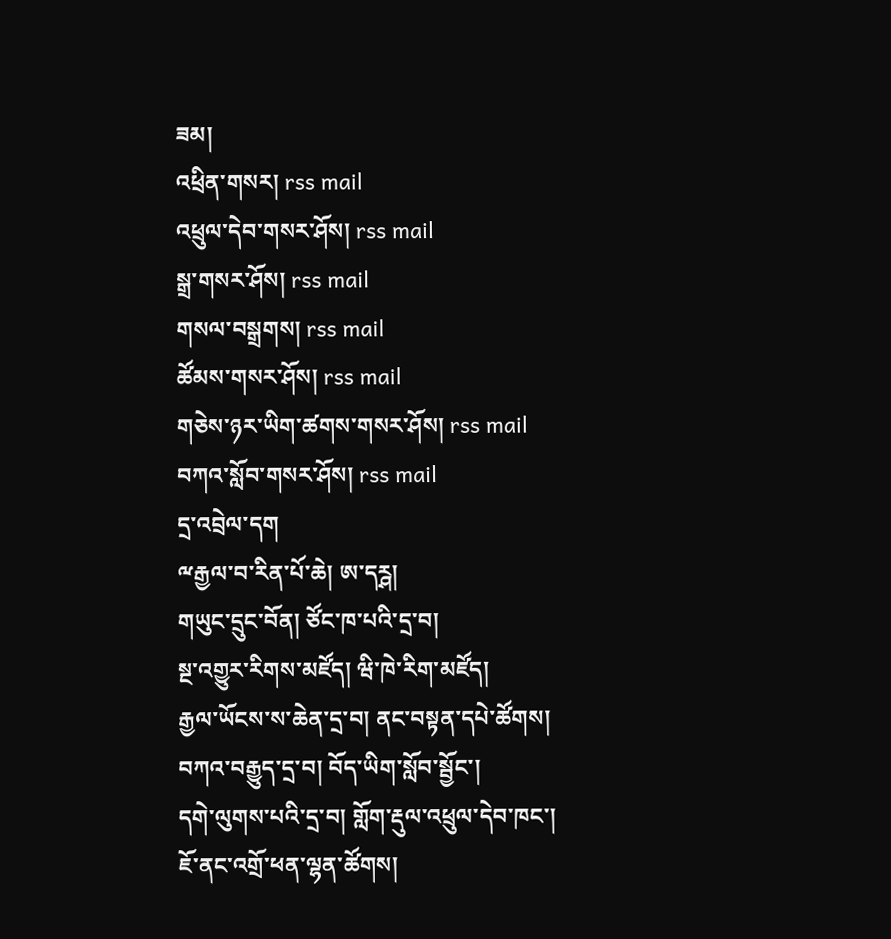ཟམ།
འཕྲིན་གསར། rss mail
འཕྲུལ་དེབ་གསར་ཤོས། rss mail
སྒྲ་གསར་ཤོས། rss mail
གསལ་བསྒྲགས། rss mail
ཚོམས་གསར་ཤོས། rss mail
གཅེས་ཉར་ཡིག་ཚགས་གསར་ཤོས། rss mail
བཀའ་སློབ་གསར་ཤོས། rss mail
དྲ་འབྲེལ་དག
ྋརྒྱལ་བ་རིན་པོ་ཆེ། ཨ་དཪྴ།
གཡུང་དྲུང་བོན། ཙོང་ཁ་པའི་དྲ་བ།
སྔ་འགྱུར་རིགས་མཛོད། ཝི་ཁེ་རིག་མཛོད།
རྒྱལ་ཡོངས་ས་ཆེན་དྲ་བ། ནང་བསྟན་དཔེ་ཚོགས།
བཀའ་བརྒྱུད་དྲ་བ། བོད་ཡིག་སློབ་སྦྱོང་།
དགེ་ལུགས་པའི་དྲ་བ། གློག་རྡུལ་འཕྲུལ་དེབ་ཁང་།
ཇོ་ནང་འགྲོ་ཕན་ལྷན་ཚོགས།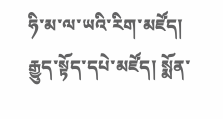ཧི་མ་ལ་ཡའི་རིག་མཛོད།
རྒྱུད་སྟོད་དཔེ་མཛོད། སྨོན་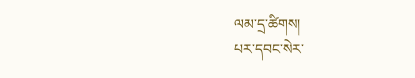ལམ་དྲ་ཚིགས།
པར་དབང་སེར་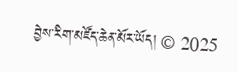བྱེས་རིག་མཛོད་ཆེན་མོར་ཡོད། © 2025